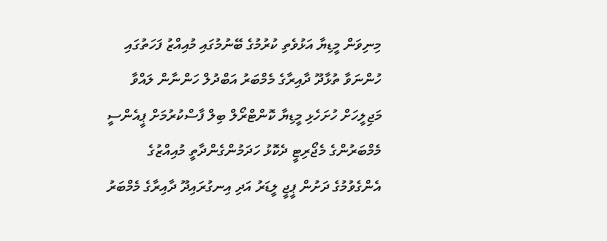މިނިވަން މީޑިޔާ އަޅުވެތި ކުރުމުގެ ބޭނުމުގައި މުއިއްޒު ފަހަތުގައި ހުންނަވާ ތުޅާދޫ ދާއިރާގެ މެމްބަރު އަބްދުލް ހަންނާން ލައްވާ މަޖިލީހަށް ހުށަހެޅި މީޑިޔާ ކޮންޓްރޯލް ބިލް ފާސްކުރުމަށް ޕީއެންސީ މެމްބަރުންގެ މެޖޯރިޓީ ދެކޮޅު ހަދަމުންގެންދާތީ މުއިއްޒުގެ އެންގެވުމުގެ ދަށުން ޕީޖީ ލީޑަރު އަދި އިނގުރައިދޫ ދާއިރާގެ މެމްބަރު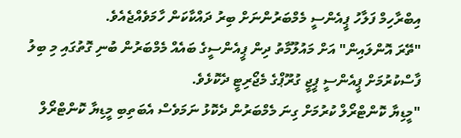އިބްރާހިމް ފަލާހު ޕީއެންސީ މެމްބަރުންނަށް ބިރު ދައްކާކަން ހާމަވެއްޖެއެވެ.
"ތޭރަ އޮންލައިން" އަށް މައުލޫމާތު ދިން ޕީއެންސީގެ ބައެއް މެމްބަރުން ބުނި ގޮތުގައި މި ބިލު ފާސްކުރުމަށް ޕީއެންސީ ޕީޖީ ގުރޫޕްގެ މެޖޯރިޓީ ދެކޮޅެވެ.
"މީޑިޔާ ކޮންޓްރޯލް ކުރުމަށް ގިނަ މެމްބަރުން ދެކޮޅު ނަމަވެސް އެބަތިބި މީޑިޔާ ކޮންޓްރޯލް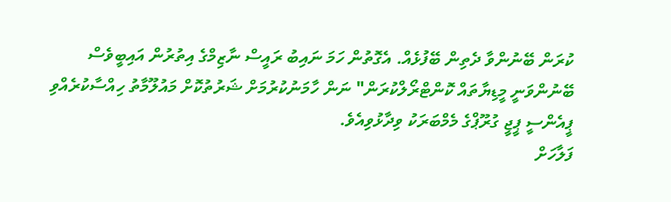ކުރަން ބޭނުންވާ ދެތިން ބޭފުޅެއް. އެގޮތުން ހަމަ ނައިބު ރައީސް ނާޒިމްގެ އިތުރުން އައިބީވެސް ބޭނުންވަނީ މީޑިޔާތައް ކޮންޓްރޯލްކުރަން" ނަން ހާމަނުކުރުމަށް ޝަރުތުކޮށް މައުލޫމާތު ހިއްސާކުރެއްވި ޕީއެންސީ ޕީޖީ ގުރޫޕްގެ މެމްބަރަކު ވިދާޅުވިއެވެ.
ފަލާހަށް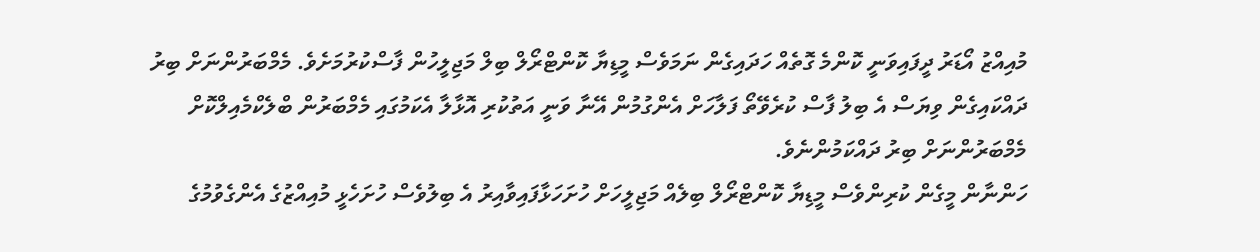މުއިއްޒު އޯޑަރު ދީފައިވަނީ ކޮންމެ ގޮތެއް ހަދައިގެން ނަމަވެސް މީޑިޔާ ކޮންޓްރޯލް ބިލް މަޖިލީހުން ފާސްކުރުމަށެވެ. މެމްބަރުންނަށް ބިރު ދައްކައިގެން ވިޔަސް އެ ބިލު ފާސް ކުރެވޭތޯ ފަލާހަށް އެންގުމުން އޭނާ ވަނީ އަތުކުރި އޮޅާލާ އެކަމުގައި މެމްބަރުން ބްލެކްމެއިލްކޮށް މެމްބަރުންނަށް ބިރު ދައްކަމުންނެވެ.
ހަންނާން މީގެން ކުރިންވެސް މީޑިޔާ ކޮންޓްރޯލް ބިލެއް މަޖިލީހަށް ހުށަހަޅާފައިވާއިރު އެ ބިލުވެސް ހުށަހެޅީ މުއިއްޒުގެ އެންގެވުމުގެ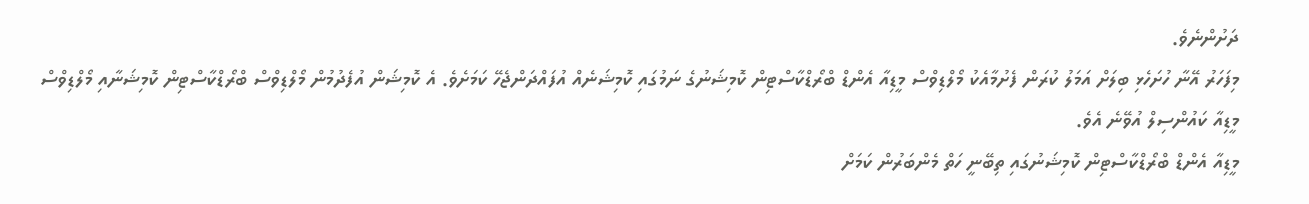ދަށުންނެވެ.
މިފަހަރު އޭނާ ހުށަހެޅި ބިލަށް އަމަލު ކުރަން ފެށުމާއެކު މޯލްޑިވްސް މީޑިއާ އެންޑް ބްރޯޑްކާސްޓިން ކޮމިޝަނުގެ ނަމުގައި ކޮމިޝަނެއް އުފައްދަންޖެހޭ ކަމަށެވެ. އެ ކޮމިޝަން އުފެދުމުން މޯލްޑިވްސް ބްރޯޑްކާސްޓިން ކޮމިޝަނާއި މޯލްޑިވްސް މީޑިއާ ކައުންސިލް އުވޭނެ އެވެ.
މީޑިއާ އެންޑް ބްރޯޑްކާސްޓިން ކޮމިޝަނުގައި ތިބޭނީ ހަތް މެންބަރުން ކަމަށް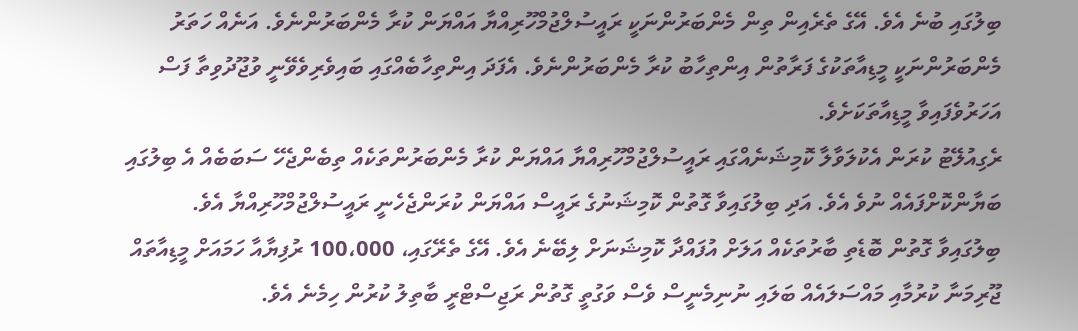ބިލުގައި ބުނެ އެވެ. އޭގެ ތެރެއިން ތިން މެންބަރުންނަކީ ރައީސުލްޖުމްހޫރިއްޔާ އައްޔަން ކުރާ މެންބަރުންނެވެ. އަނެއް ހަތަރު މެންބަރުންނަކީ މީޑިއާތަކުގެ ފަރާތުން އިންތިހާބު ކުރާ މެންބަރުންނެވެ. އެފަދަ އިންތިހާބެއްގައި ބައިވެރިވެވޭނީ ވުޖޫދުވިތާ ފަސް އަހަރުވެފައިވާ މީޑިއާތަކަށެވެ.
ރެގިއުލޭޓު ކުރަން އެކުލަވާލާ ކޮމިޝަނެއްގައި ރައީސުލްޖުމްހޫރިއްޔާ އައްޔަން ކުރާ މެންބަރުންތަކެއް ތިބެންޖެހޭ ސަބަބެއް އެ ބިލުގައި ބަޔާންކޮށްފައެއް ނުވެ އެވެ. އަދި ބިލުގައިވާ ގޮތުން ކޮމިޝަނުގެ ރައީސް އައްޔަން ކުރަންޖެހެނީ ރައީސުލްޖުމްހޫރިއްޔާ އެވެ.
ބިލުގައިވާ ގޮތުން ބޮޑެތި ބާރުތަކެއް އަލަށް އުފައްދާ ކޮމިޝަނަށް ލިބޭނެ އެވެ. އޭގެ ތެރޭގައި، 100،000 ރުފިޔާއާ ހަމައަށް މީޑިއާތައް ޖޫރިމަނާ ކުރުމާއި މައްސަލައެއް ބަލައި ނުނިމެނީސް ވެސް ވަގުތީ ގޮތުން ރަޖިސްޓްރީ ބާތިލު ކުރުން ހިމެނެ އެވެ.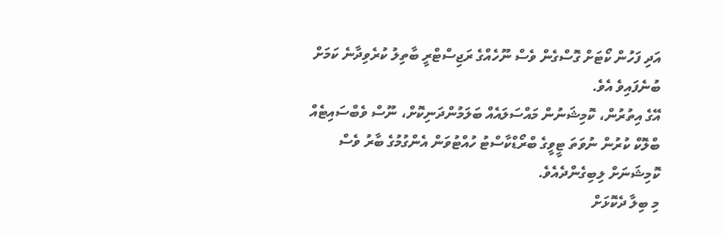އަދި ފަހުން ކޯޓަށް ގޮސްގެން ވެސް ނޫހެއްގެ ރަޖިސްޓްރީ ބާތިލު ކުރެވިދާނެ ކަމަށް ބުނެފައިވެ އެވެ.
އޭގެ އިތުރުން، ކޮމިޝަނުން މައްސަލައެއް ބަލަމުންދަނިކޮށް، ނޫސް ވެބްސައިޓެއް ބްލޮކް ކުރުން ނުވަތަ ޓީވީގެ ބްރޯޑްކާސްޓު ހުއްޓުވަން އެންގުމުގެ ބާރު ވެސް ކޮމިޝަނަށް ލިބިގެންދެއެވެ.
މި ބިލާ ދެކޮޅަށް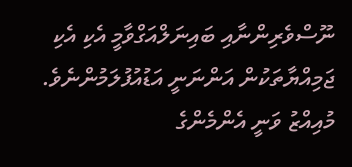ނޫސްވެރިންނާއި ބައިނަލްއަގްވާމީ އެކި އެކި ޖަމިއްޔާތަކުން އަންނަނީ އަޑުއުފުލަމުންނެވެ. މުއިއްޒު ވަނީ އެންމެންގެ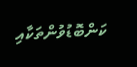ކަންބޮޑުވުންތަކާއި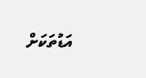އަޑުތަކަށް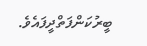ބީރުކަންފަތްދީފައެވެ.